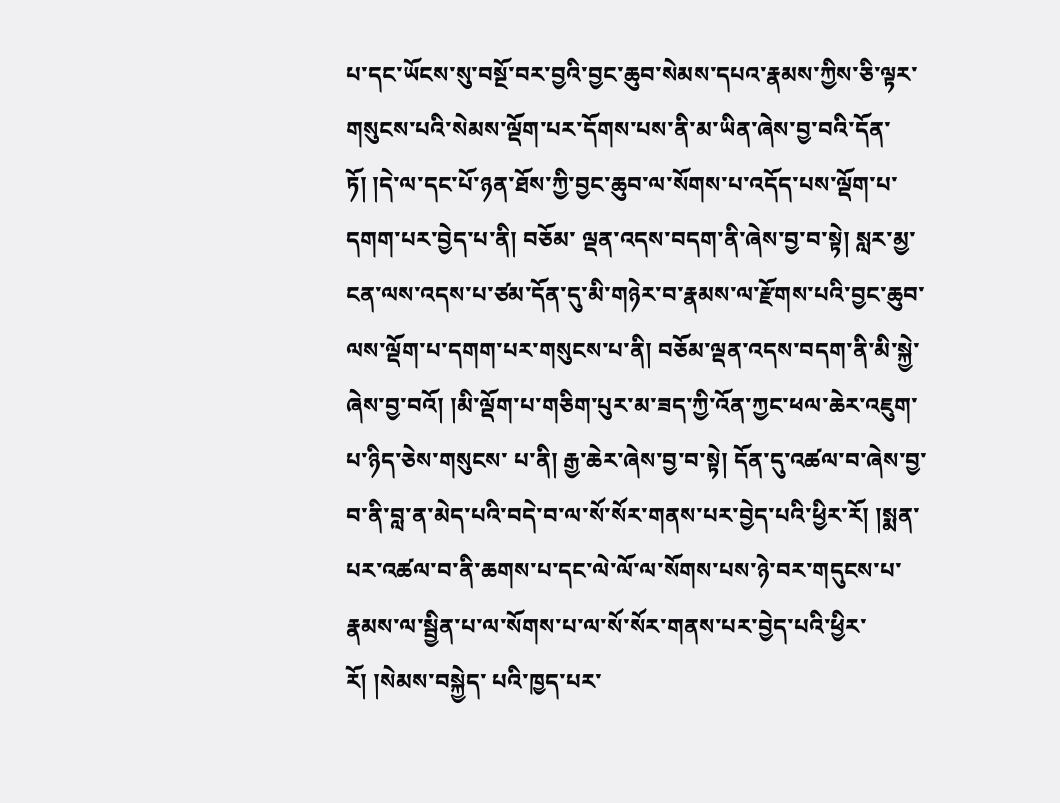པ་དང་ཡོངས་སུ་བསྔོ་བར་བྱའི་བྱང་ཆུབ་སེམས་དཔའ་རྣམས་ཀྱིས་ཅི་ལྟར་གསུངས་པའི་སེམས་ལྡོག་པར་དོགས་པས་ནི་མ་ཡིན་ཞེས་བྱ་བའི་དོན་ཏོ། །དེ་ལ་དང་པོ་ཉན་ཐོས་ཀྱི་བྱང་ཆུབ་ལ་སོགས་པ་འདོད་པས་ལྡོག་པ་དགག་པར་བྱེད་པ་ནི། བཅོམ་ ལྡན་འདས་བདག་ནི་ཞེས་བྱ་བ་སྟེ། སླར་མྱ་ངན་ལས་འདས་པ་ཙམ་དོན་དུ་མི་གཉེར་བ་རྣམས་ལ་རྫོགས་པའི་བྱང་ཆུབ་ལས་ལྡོག་པ་དགག་པར་གསུངས་པ་ནི། བཅོམ་ལྡན་འདས་བདག་ནི་མི་སྐྱེ་ཞེས་བྱ་བའོ། །མི་ལྡོག་པ་གཅིག་པུར་མ་ཟད་ཀྱི་འོན་ཀྱང་ཕལ་ཆེར་འཇུག་པ་ཉིད་ཅེས་གསུངས་ པ་ནི། རྒྱ་ཆེར་ཞེས་བྱ་བ་སྟེ། དོན་དུ་འཚལ་བ་ཞེས་བྱ་བ་ནི་བླ་ན་མེད་པའི་བདེ་བ་ལ་སོ་སོར་གནས་པར་བྱེད་པའི་ཕྱིར་རོ། །སྨན་པར་འཚལ་བ་ནི་ཆགས་པ་དང་ལེ་ལོ་ལ་སོགས་པས་ཉེ་བར་གདུངས་པ་རྣམས་ལ་སྦྱིན་པ་ལ་སོགས་པ་ལ་སོ་སོར་གནས་པར་བྱེད་པའི་ཕྱིར་རོ། །སེམས་བསྐྱེད་ པའི་ཁྱད་པར་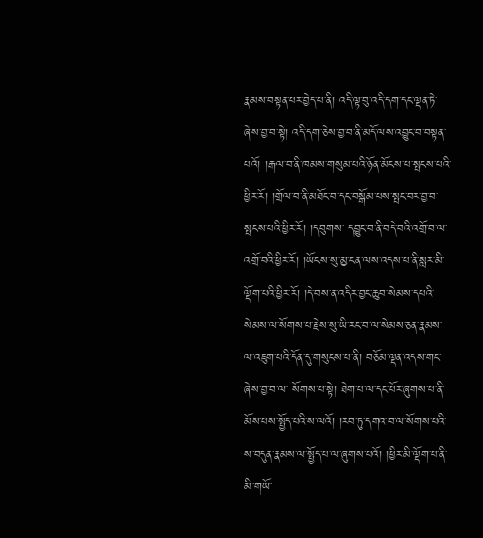རྣམས་བསྟན་པར་བྱེད་པ་ནི། འདི་ལྟ་བུ་འདི་དག་དང་ལྡན་ཏེ་ཞེས་བྱ་བ་སྟེ། འདི་དག་ཅེས་བྱ་བ་ནི་མདོ་ལས་འབྱུང་བ་བསྟན་པའོ། །རྒལ་བ་ནི་ཁམས་གསུམ་པའི་ཉོན་མོངས་པ་སྤངས་པའི་ཕྱིར་རོ། །གྲོལ་བ་ནི་མཐོང་བ་དང་བསྒོམ་པས་སྤང་བར་བྱ་བ་སྤངས་པའི་ཕྱིར་རོ། །དབུགས་ དབྱུང་བ་ནི་བདེ་བའི་འགྲོ་བ་ལ་འགྲོ་བའི་ཕྱིར་རོ། །ཡོངས་སུ་མྱ་ངན་ལས་འདས་པ་ནི་སླར་མི་ལྡོག་པའི་ཕྱིར་རོ། །དེ་བས་ན་འདིར་བྱང་ཆུབ་སེམས་དཔའི་སེམས་ལ་སོགས་པ་རྗེས་སུ་ཡི་རང་བ་ལ་སེམས་ཅན་རྣམས་ལ་འཇུག་པའི་དོན་དུ་གསུངས་པ་ནི། བཅོམ་ལྡན་འདས་གང་ཞེས་བྱ་བ་ལ་ སོགས་པ་སྟེ། ཐེག་པ་ལ་དང་པོར་ཞུགས་པ་ནི་མོས་པས་སྤྱོད་པའི་ས་ལའོ། །རབ་ཏུ་དགའ་བ་ལ་སོགས་པའི་ས་བདུན་རྣམས་ལ་སྤྱོད་པ་ལ་ཞུགས་པའོ། །ཕྱིར་མི་ལྡོག་པ་ནི་མི་གཡོ་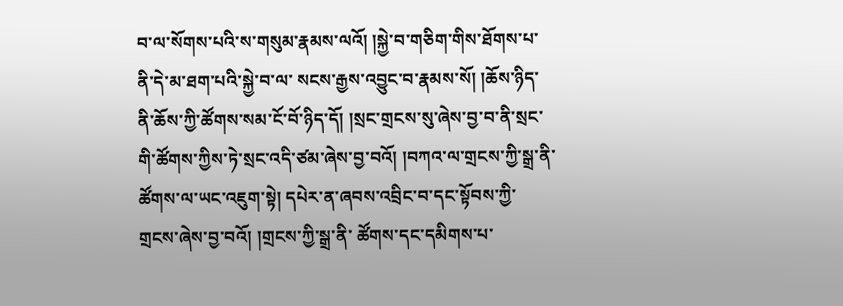བ་ལ་སོགས་པའི་ས་གསུམ་རྣམས་ལའོ། །སྐྱེ་བ་གཅིག་གིས་ཐོགས་པ་ནི་དེ་མ་ཐག་པའི་སྐྱེ་བ་ལ་ སངས་རྒྱས་འབྱུང་བ་རྣམས་སོ། །ཆོས་ཉིད་ནི་ཆོས་ཀྱི་ཚོགས་སམ་ངོ་བོ་ཉིད་དོ། །སྲང་གྲངས་སུ་ཞེས་བྱ་བ་ནི་སྲང་གི་ཚོགས་ཀྱིས་ཏེ་སྲང་འདི་ཙམ་ཞེས་བྱ་བའོ། །བཀའ་ལ་གྲངས་ཀྱི་སྒྲ་ནི་ཚོགས་ལ་ཡང་འཇུག་སྟེ། དཔེར་ན་ཞབས་འབྲིང་བ་དང་སྟོབས་ཀྱི་གྲངས་ཞེས་བྱ་བའོ། །གྲངས་ཀྱི་སྒྲ་ནི་ ཚོགས་དང་དམིགས་པ་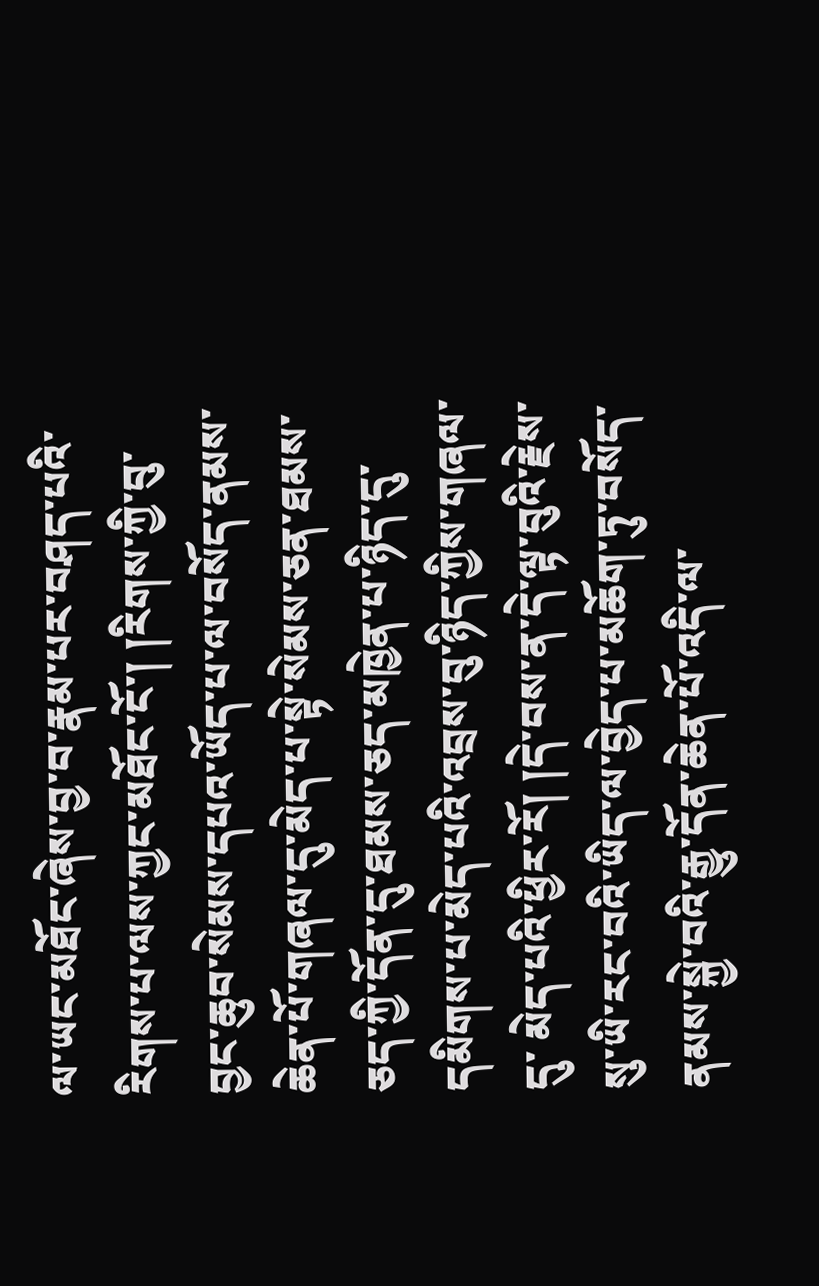ལ་ཡང་མཐོང་ཞེས་བྱ་བ་རྣམ་པར་བཤད་པའི་རིགས་པ་ལས་ཀྱང་མཐོང་ངོ་། །རིགས་ཀྱི་བུ་བྱང་ཆུབ་སེམས་དཔའ་ཡོད་པ་ལ་བསོད་ནམས་ཆེན་པོ་གཞལ་དུ་མེད་པ་སྟེ་སེམས་ཅན་ཐམས་ཅད་ཀྱི་དོན་དུ་ཐམས་ཅད་མཁྱེན་པ་ཉིད་དུ་དམིགས་པ་མེད་པའི་འབྲས་བུ་ཉིད་ཀྱིས་གཞལ་དུ་ མེད་པའི་ཕྱིར་རོ། །དེ་བས་ན་དེ་ལྟ་བུའི་རྗེས་སུ་ཡི་རང་བའི་ཡིད་ལ་བྱེད་པ་མཆོག་ཏུ་བསོད་ནམས་སྐྱེ་བའི་རྒྱུ་དོན་ཆེན་པོ་འདི་ལ་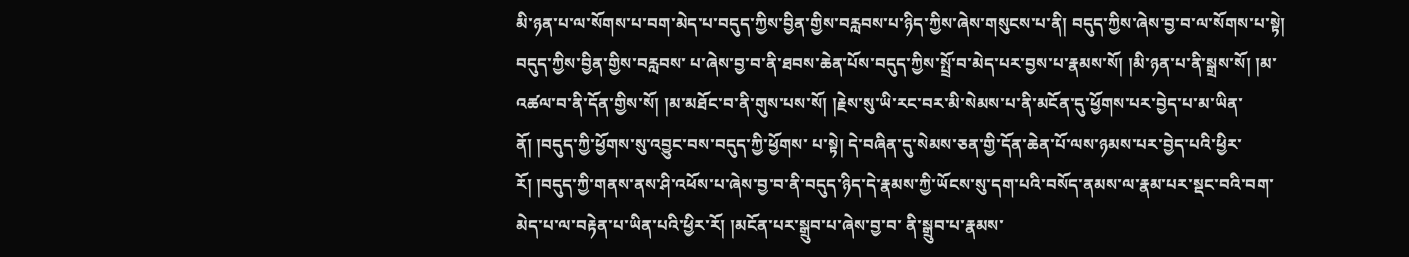མི་ཉན་པ་ལ་སོགས་པ་བག་མེད་པ་བདུད་ཀྱིས་བྱིན་གྱིས་བརླབས་པ་ཉིད་ཀྱིས་ཞེས་གསུངས་པ་ནི། བདུད་ཀྱིས་ཞེས་བྱ་བ་ལ་སོགས་པ་སྟེ། བདུད་ཀྱིས་བྱིན་གྱིས་བརླབས་ པ་ཞེས་བྱ་བ་ནི་ཐབས་ཆེན་པོས་བདུད་ཀྱིས་སྤྲོ་བ་མེད་པར་བྱས་པ་རྣམས་སོ། །མི་ཉན་པ་ནི་སྒྲས་སོ། །མ་འཚལ་བ་ནི་དོན་གྱིས་སོ། །མ་མཐོང་བ་ནི་གུས་པས་སོ། །རྗེས་སུ་ཡི་རང་བར་མི་སེམས་པ་ནི་མངོན་དུ་ཕྱོགས་པར་བྱེད་པ་མ་ཡིན་ནོ། །བདུད་ཀྱི་ཕྱོགས་སུ་འབྱུང་བས་བདུད་ཀྱི་ཕྱོགས་ པ་སྟེ། དེ་བཞིན་དུ་སེམས་ཅན་གྱི་དོན་ཆེན་པོ་ལས་ཉམས་པར་བྱེད་པའི་ཕྱིར་རོ། །བདུད་ཀྱི་གནས་ནས་ཤི་འཕོས་པ་ཞེས་བྱ་བ་ནི་བདུད་ཉིད་དེ་རྣམས་ཀྱི་ཡོངས་སུ་དག་པའི་བསོད་ནམས་ལ་རྣམ་པར་སྡང་བའི་བག་མེད་པ་ལ་བརྟེན་པ་ཡིན་པའི་ཕྱིར་རོ། །མངོན་པར་སྒྲུབ་པ་ཞེས་བྱ་བ་ ནི་སྒྲུབ་པ་རྣམས་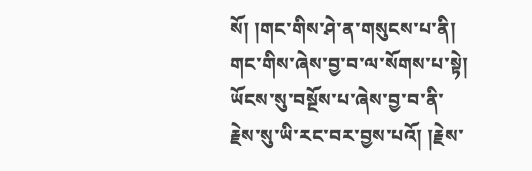སོ། །གང་གིས་ཤེ་ན་གསུངས་པ་ནི། གང་གིས་ཞེས་བྱ་བ་ལ་སོགས་པ་སྟེ། ཡོངས་སུ་བསྔོས་པ་ཞེས་བྱ་བ་ནི་རྗེས་སུ་ཡི་རང་བར་བྱས་པའོ། །རྗེས་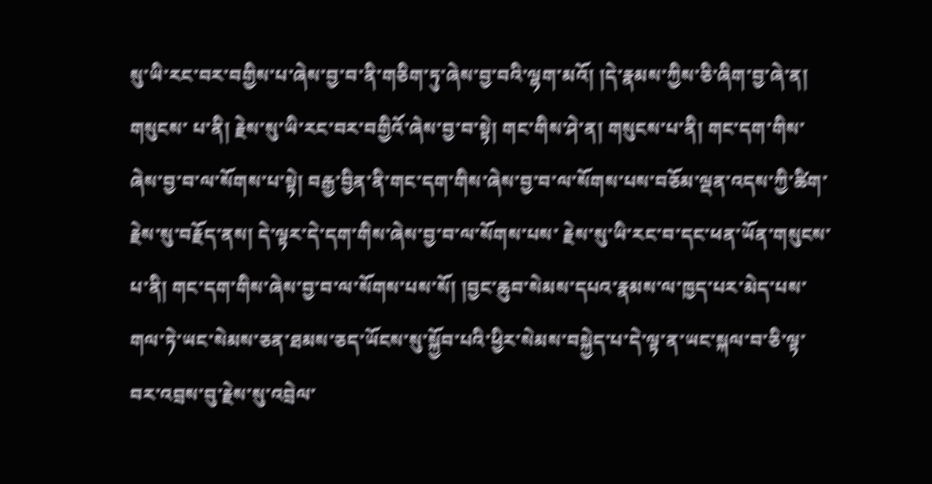སུ་ཡི་རང་བར་བགྱིས་པ་ཞེས་བྱ་བ་ནི་གཅིག་ཏུ་ཞེས་བྱ་བའི་ལྷག་མའོ། །དེ་རྣམས་ཀྱིས་ཅི་ཞིག་བྱ་ཞེ་ན། གསུངས་ པ་ནི། རྗེས་སུ་ཡི་རང་བར་བགྱིའོ་ཞེས་བྱ་བ་སྟེ། གང་གིས་ཤེ་ན། གསུངས་པ་ནི། གང་དག་གིས་ཞེས་བྱ་བ་ལ་སོགས་པ་སྟེ། བརྒྱ་བྱིན་ནི་གང་དག་གིས་ཞེས་བྱ་བ་ལ་སོགས་པས་བཅོམ་ལྡན་འདས་ཀྱི་ཚིག་རྗེས་སུ་བརྗོད་ནས། དེ་ལྟར་དེ་དག་གིས་ཞེས་བྱ་བ་ལ་སོགས་པས་ རྗེས་སུ་ཡི་རང་བ་དང་ཕན་ཡོན་གསུངས་པ་ནི། གང་དག་གིས་ཞེས་བྱ་བ་ལ་སོགས་པས་སོ། །བྱང་ཆུབ་སེམས་དཔའ་རྣམས་ལ་ཁྱད་པར་མེད་པས་གལ་ཏེ་ཡང་སེམས་ཅན་ཐམས་ཅད་ཡོངས་སུ་སྐྱོབ་པའི་ཕྱིར་སེམས་བསྐྱེད་པ་དེ་ལྟ་ན་ཡང་སྐལ་བ་ཅི་ལྟ་བར་འབྲས་བུ་རྗེས་སུ་འབྲེལ་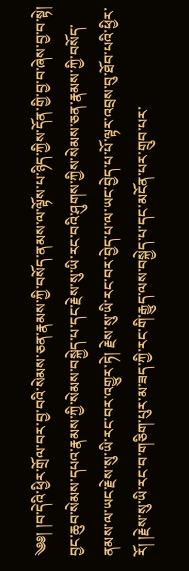༄༅། །བ་དེའི་ཕྱིར་གྲོལ་བར་བྱ་བའི་སེམས་ཅན་རྣམས་ཀྱི་བསོད་ནམས་ལ་ལྟོས་པ་ཉིད་ཀྱིས་དོན་གྱི་བྱ་བ་ཞེས་བྱ་བ་སྟེ། བྱང་ཆུབ་སེམས་དཔའ་རྣམས་ཀྱི་སེམས་བསྐྱེད་པ་དང་རྗེས་སུ་ཡི་རང་བའི་ཤུགས་ཀྱིས་སེམས་ཅན་རྣམས་ཀྱི་བསོད་ནམས་ལ་ཡང་རྗེས་སུ་ཡི་རང་བར་འགྱུར་ཏེ། རྗེས་སུ་ཡི་རང་བར་བྱེད་པ་ལ་ཡང་བྱེད་པ་པོ་ལྟར་འབྲས་བུ་ཐོབ་པའི་ཕྱིར་རོ། །རྗེས་སུ་ཡི་རང་བ་གཅིག་པུར་མ་ཟད་ཀྱི་རང་གི་རྒྱུད་ལས་བསྐྱེད་པ་དང་མངོན་པར་གྲུབ་པར་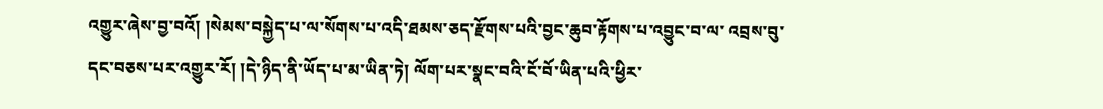འགྱུར་ཞེས་བྱ་བའོ། །སེམས་བསྐྱེད་པ་ལ་སོགས་པ་འདི་ཐམས་ཅད་རྫོགས་པའི་བྱང་ཆུབ་རྟོགས་པ་འབྱུང་བ་ལ་ འབྲས་བུ་དང་བཅས་པར་འགྱུར་རོ། །དེ་ཉིད་ནི་ཡོད་པ་མ་ཡིན་ཏེ། ལོག་པར་སྣང་བའི་ངོ་བོ་ཡིན་པའི་ཕྱིར་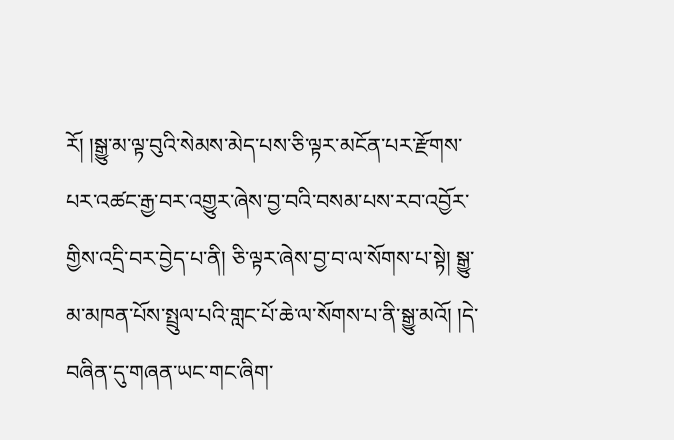རོ། །སྒྱུ་མ་ལྟ་བུའི་སེམས་མེད་པས་ཅི་ལྟར་མངོན་པར་རྫོགས་པར་འཚང་རྒྱ་བར་འགྱུར་ཞེས་བྱ་བའི་བསམ་པས་རབ་འབྱོར་གྱིས་འདྲི་བར་བྱེད་པ་ནི། ཅི་ལྟར་ཞེས་བྱ་བ་ལ་སོགས་པ་སྟེ། སྒྱུ་མ་མཁན་པོས་སྤྲུལ་པའི་གླང་པོ་ཆེ་ལ་སོགས་པ་ནི་སྒྱུ་མའོ། །དེ་བཞིན་དུ་གཞན་ཡང་གང་ཞིག་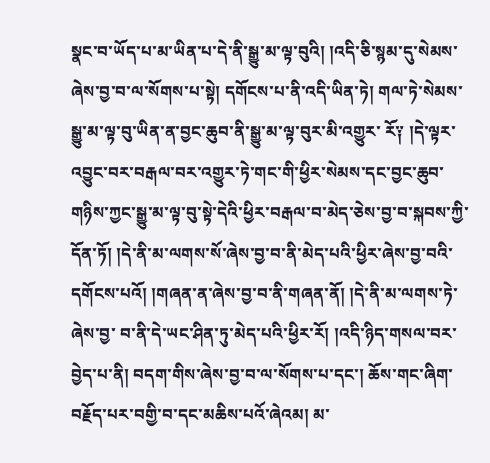སྣང་བ་ཡོད་པ་མ་ཡིན་པ་དེ་ནི་སྒྱུ་མ་ལྟ་བུའི། །འདི་ཅི་སྙམ་དུ་སེམས་ཞེས་བྱ་བ་ལ་སོགས་པ་སྟེ། དགོངས་པ་ནི་འདི་ཡིན་ཏེ། གལ་ཏེ་སེམས་སྒྱུ་མ་ལྟ་བུ་ཡིན་ན་བྱང་ཆུབ་ནི་སྒྱུ་མ་ལྟ་བུར་མི་འགྱུར་ རོ༑ །དེ་ལྟར་འབྱུང་བར་བརྒལ་བར་འགྱུར་ཏེ་གང་གི་ཕྱིར་སེམས་དང་བྱང་ཆུབ་གཉིས་ཀྱང་སྒྱུ་མ་ལྟ་བུ་སྟེ་དེའི་ཕྱིར་བརྒལ་བ་མེད་ཅེས་བྱ་བ་སྐབས་ཀྱི་དོན་ཏོ། །དེ་ནི་མ་ལགས་སོ་ཞེས་བྱ་བ་ནི་མེད་པའི་ཕྱིར་ཞེས་བྱ་བའི་དགོངས་པའོ། །གཞན་ན་ཞེས་བྱ་བ་ནི་གཞན་ནོ། །དེ་ནི་མ་ལགས་ཏེ་ཞེས་བྱ་ བ་ནི་དེ་ཡང་ཤིན་ཏུ་མེད་པའི་ཕྱིར་རོ། །འདི་ཉིད་གསལ་བར་བྱེད་པ་ནི། བདག་གིས་ཞེས་བྱ་བ་ལ་སོགས་པ་དང་། ཆོས་གང་ཞིག་བརྗོད་པར་བགྱི་བ་དང་མཆིས་པའོ་ཞེའམ། མ་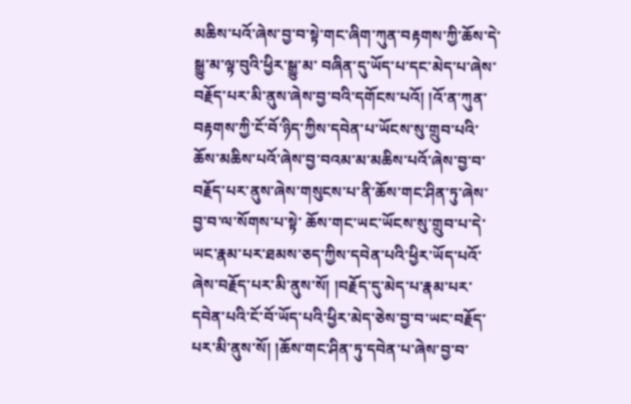མཆིས་པའོ་ཞེས་བྱ་བ་སྟེ་གང་ཞིག་ཀུན་བརྟགས་ཀྱི་ཆོས་དེ་སྒྱུ་མ་ལྟ་བུའི་ཕྱིར་སྒྱུ་མ་ བཞིན་དུ་ཡོད་པ་དང་མེད་པ་ཞེས་བརྗོད་པར་མི་ནུས་ཞེས་བྱ་བའི་དགོངས་པའོ། །འོ་ན་ཀུན་བརྟགས་ཀྱི་ངོ་བོ་ཉིད་ཀྱིས་དབེན་པ་ཡོངས་སུ་གྲུབ་པའི་ཆོས་མཆིས་པའོ་ཞེས་བྱ་བའམ་མ་མཆིས་པའོ་ཞེས་བྱ་བ་བརྗོད་པར་ནུས་ཞེས་གསུངས་པ་ནི་ཆོས་གང་ཤིན་ཏུ་ཞེས་བྱ་བ་ལ་སོགས་པ་སྟེ་ ཆོས་གང་ཡང་ཡོངས་སུ་གྲུབ་པ་དེ་ཡང་རྣམ་པར་ཐམས་ཅད་ཀྱིས་དབེན་པའི་ཕྱིར་ཡོད་པའོ་ཞེས་བརྗོད་པར་མི་ནུས་སོ། །བརྗོད་དུ་མེད་པ་རྣམ་པར་དབེན་པའི་ངོ་བོ་ཡོད་པའི་ཕྱིར་མེད་ཅེས་བྱ་བ་ཡང་བརྗོད་པར་མི་ནུས་སོ། །ཆོས་གང་ཤིན་ཏུ་དབེན་པ་ཞེས་བྱ་བ་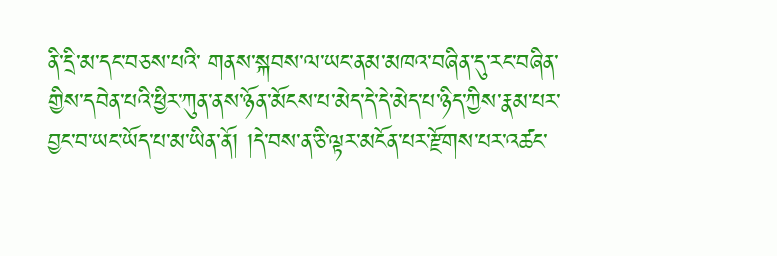ནི་དྲི་མ་དང་བཅས་པའི་ གནས་སྐབས་ལ་ཡང་ནམ་མཁའ་བཞིན་དུ་རང་བཞིན་གྱིས་དབེན་པའི་ཕྱིར་ཀུན་ནས་ཉོན་མོངས་པ་མེད་དེ་དེ་མེད་པ་ཉིད་ཀྱིས་རྣམ་པར་བྱང་བ་ཡང་ཡོད་པ་མ་ཡིན་ནོ། །དེ་བས་ན་ཅི་ལྟར་མངོན་པར་རྫོགས་པར་འཚང་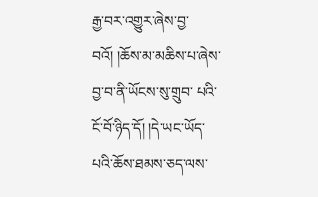རྒྱ་བར་འགྱུར་ཞེས་བྱ་བའོ། །ཆོས་མ་མཆིས་པ་ཞེས་བྱ་བ་ནི་ཡོངས་སུ་གྲུབ་ པའི་ངོ་བོ་ཉིད་དོ། །དེ་ཡང་ཡོད་པའི་ཆོས་ཐམས་ཅད་ལས་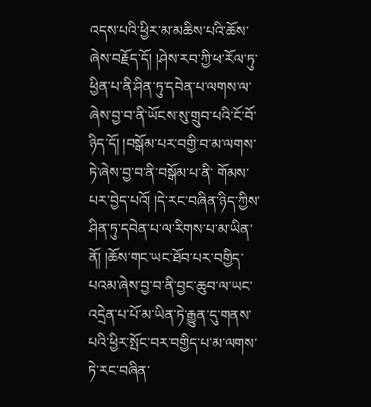འདས་པའི་ཕྱིར་མ་མཆིས་པའི་ཆོས་ཞེས་བརྗོད་དོ། །ཤེས་རབ་ཀྱི་ཕ་རོལ་ཏུ་ཕྱིན་པ་ནི་ཤིན་ཏུ་དབེན་པ་ལགས་ལ་ཞེས་བྱ་བ་ནི་ཡོངས་སུ་གྲུབ་པའི་ངོ་བོ་ཉིད་དོ། །བསྒོམ་པར་བགྱི་བ་མ་ལགས་ཏེ་ཞེས་བྱ་བ་ནི་བསྒོམ་པ་ནི་ གོམས་པར་བྱེད་པའོ། །དེ་རང་བཞིན་ཉིད་ཀྱིས་ཤིན་ཏུ་དབེན་པ་ལ་རིགས་པ་མ་ཡིན་ནོ། །ཆོས་གང་ཡང་ཐོབ་པར་བགྱིད་པའམ་ཞེས་བྱ་བ་ནི་བྱང་ཆུབ་ལ་ཡང་འདྲེན་པ་པོ་མ་ཡིན་ཏེ་རྒྱུན་དུ་གནས་པའི་ཕྱིར་སྤོང་བར་བགྱིད་པ་མ་ལགས་ཏེ་རང་བཞིན་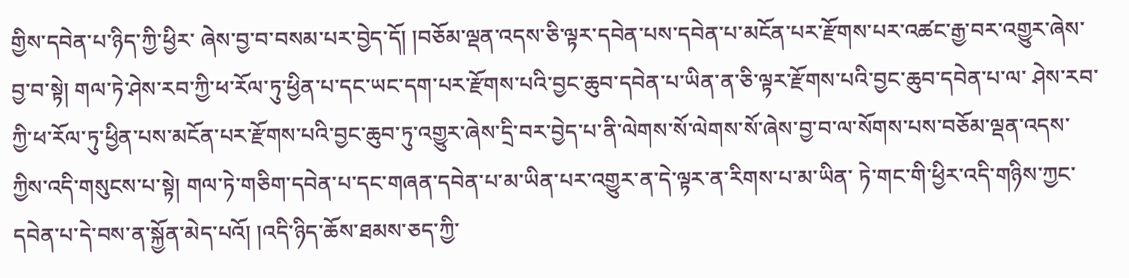གྱིས་དབེན་པ་ཉིད་ཀྱི་ཕྱིར་ ཞེས་བྱ་བ་བསམ་པར་བྱེད་དོ། །བཅོམ་ལྡན་འདས་ཅི་ལྟར་དབེན་པས་དབེན་པ་མངོན་པར་རྫོགས་པར་འཚང་རྒྱ་བར་འགྱུར་ཞེས་བྱ་བ་སྟེ། གལ་ཏེ་ཤེས་རབ་ཀྱི་ཕ་རོལ་ཏུ་ཕྱིན་པ་དང་ཡང་དག་པར་རྫོགས་པའི་བྱང་ཆུབ་དབེན་པ་ཡིན་ན་ཅི་ལྟར་རྫོགས་པའི་བྱང་ཆུབ་དབེན་པ་ལ་ ཤེས་རབ་ཀྱི་ཕ་རོལ་ཏུ་ཕྱིན་པས་མངོན་པར་རྫོགས་པའི་བྱང་ཆུབ་ཏུ་འགྱུར་ཞེས་དྲི་བར་བྱེད་པ་ནི་ལེགས་སོ་ལེགས་སོ་ཞེས་བྱ་བ་ལ་སོགས་པས་བཅོམ་ལྡན་འདས་ཀྱིས་འདི་གསུངས་པ་སྟེ། གལ་ཏེ་གཅིག་དབེན་པ་དང་གཞན་དབེན་པ་མ་ཡིན་པར་འགྱུར་ན་དེ་ལྟར་ན་རིགས་པ་མ་ཡིན་ ཏེ་གང་གི་ཕྱིར་འདི་གཉིས་ཀྱང་དབེན་པ་དེ་བས་ན་སྐྱོན་མེད་པའོ། །འདི་ཉིད་ཆོས་ཐམས་ཅད་ཀྱི་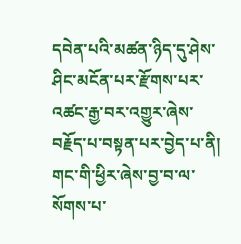དབེན་པའི་མཚན་ཉིད་དུ་ཤེས་ཤིང་མངོན་པར་རྫོགས་པར་འཚང་རྒྱ་བར་འགྱུར་ཞེས་བརྗོད་པ་བསྟན་པར་བྱེད་པ་ནི། གང་གི་ཕྱིར་ཞེས་བྱ་བ་ལ་སོགས་པ་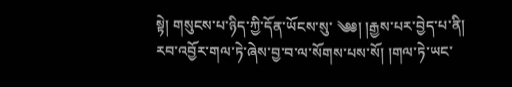སྟེ། གསུངས་པ་ཉིད་ཀྱི་དོན་ཡོངས་སུ་ ༄༅། །རྒྱས་པར་བྱེད་པ་ནི། རབ་འབྱོར་གལ་ཏེ་ཞེས་བྱ་བ་ལ་སོགས་པས་སོ། །གལ་ཏེ་ཡང་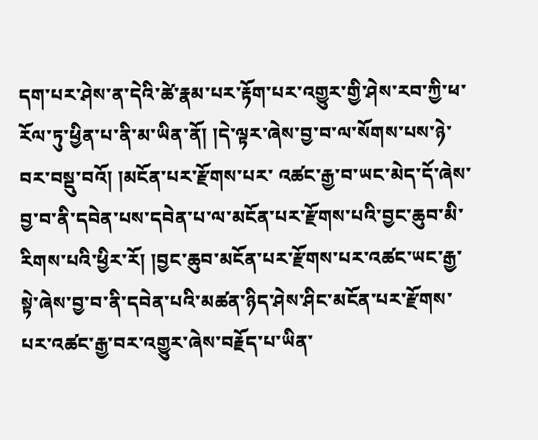དག་པར་ཤེས་ན་དེའི་ཚེ་རྣམ་པར་རྟོག་པར་འགྱུར་གྱི་ཤེས་རབ་ཀྱི་ཕ་རོལ་ཏུ་ཕྱིན་པ་ནི་མ་ཡིན་ནོ། །དེ་ལྟར་ཞེས་བྱ་བ་ལ་སོགས་པས་ཉེ་བར་བསྡུ་བའོ། །མངོན་པར་རྫོགས་པར་ འཚང་རྒྱ་བ་ཡང་མེད་དོ་ཞེས་བྱ་བ་ནི་དབེན་པས་དབེན་པ་ལ་མངོན་པར་རྫོགས་པའི་བྱང་ཆུབ་མི་རིགས་པའི་ཕྱིར་རོ། །བྱང་ཆུབ་མངོན་པར་རྫོགས་པར་འཚང་ཡང་རྒྱ་སྟེ་ཞེས་བྱ་བ་ནི་དབེན་པའི་མཚན་ཉིད་ཤེས་ཤིང་མངོན་པར་རྫོགས་པར་འཚང་རྒྱ་བར་འགྱུར་ཞེས་བརྗོད་པ་ཡིན་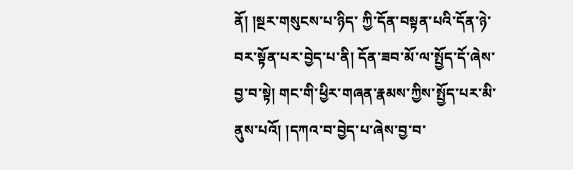ནོ། །སྔར་གསུངས་པ་ཉིད་ ཀྱི་དོན་བསྟན་པའི་དོན་ཉེ་བར་སྟོན་པར་བྱེད་པ་ནི། དོན་ཟབ་མོ་ལ་སྤྱོད་དོ་ཞེས་བྱ་བ་སྟེ། གང་གི་ཕྱིར་གཞན་རྣམས་ཀྱིས་སྤྱོད་པར་མི་ནུས་པའོ། །དཀའ་བ་བྱེད་པ་ཞེས་བྱ་བ་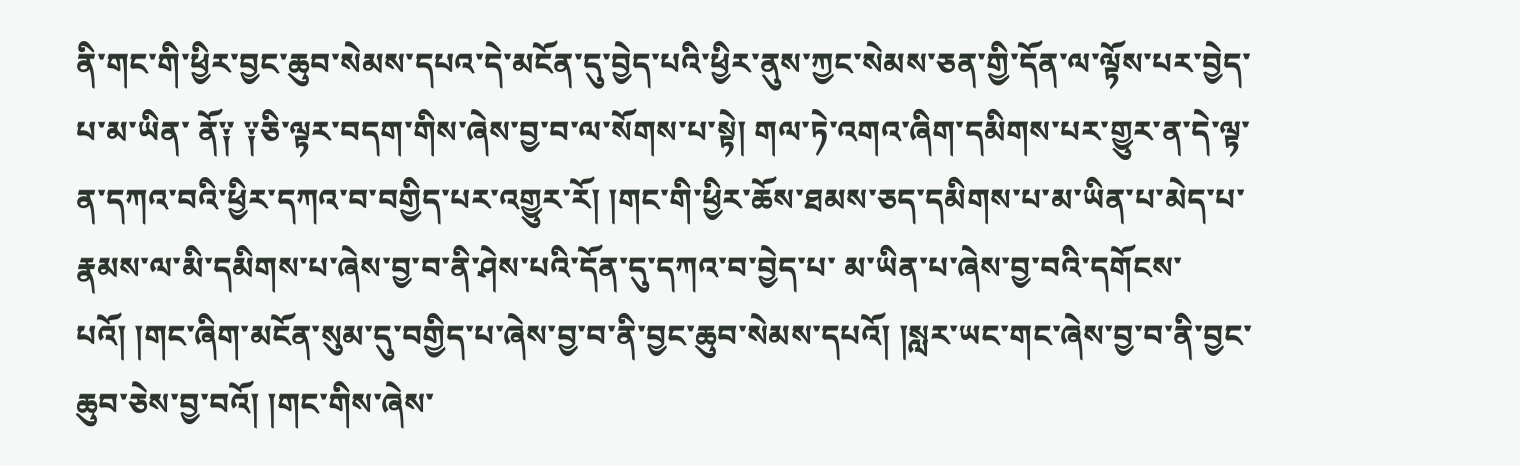ནི་གང་གི་ཕྱིར་བྱང་ཆུབ་སེམས་དཔའ་དེ་མངོན་དུ་བྱེད་པའི་ཕྱིར་ནུས་ཀྱང་སེམས་ཅན་གྱི་དོན་ལ་ལྟོས་པར་བྱེད་པ་མ་ཡིན་ ནོ༑ ༑ཅི་ལྟར་བདག་གིས་ཞེས་བྱ་བ་ལ་སོགས་པ་སྟེ། གལ་ཏེ་འགའ་ཞིག་དམིགས་པར་གྱུར་ན་དེ་ལྟ་ན་དཀའ་བའི་ཕྱིར་དཀའ་བ་བགྱིད་པར་འགྱུར་རོ། །གང་གི་ཕྱིར་ཆོས་ཐམས་ཅད་དམིགས་པ་མ་ཡིན་པ་མེད་པ་རྣམས་ལ་མི་དམིགས་པ་ཞེས་བྱ་བ་ནི་ཤེས་པའི་དོན་དུ་དཀའ་བ་བྱེད་པ་ མ་ཡིན་པ་ཞེས་བྱ་བའི་དགོངས་པའོ། །གང་ཞིག་མངོན་སུམ་དུ་བགྱིད་པ་ཞེས་བྱ་བ་ནི་བྱང་ཆུབ་སེམས་དཔའོ། །སླར་ཡང་གང་ཞེས་བྱ་བ་ནི་བྱང་ཆུབ་ཅེས་བྱ་བའོ། །གང་གིས་ཞེས་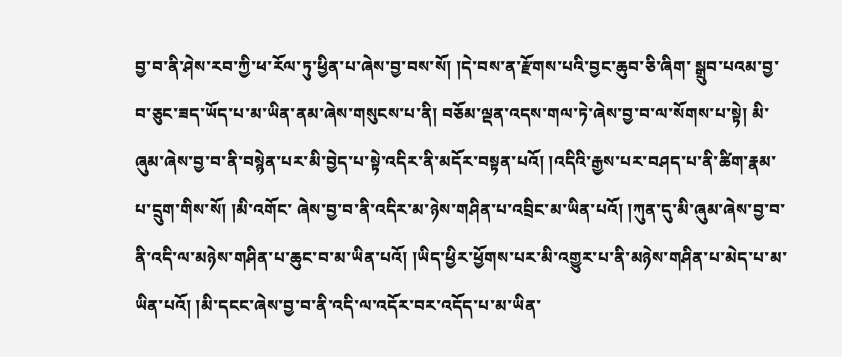བྱ་བ་ནི་ཤེས་རབ་ཀྱི་ཕ་རོལ་ཏུ་ཕྱིན་པ་ཞེས་བྱ་བས་སོ། །དེ་བས་ན་རྫོགས་པའི་བྱང་ཆུབ་ཅི་ཞིག་ སྒྲུབ་པའམ་བྱ་བ་ཅུང་ཟད་ཡོད་པ་མ་ཡིན་ནམ་ཞེས་གསུངས་པ་ནི། བཅོམ་ལྡན་འདས་གལ་ཏེ་ཞེས་བྱ་བ་ལ་སོགས་པ་སྟེ། མི་ཞུམ་ཞེས་བྱ་བ་ནི་བསྙེན་པར་མི་བྱེད་པ་སྟེ་འདིར་ནི་མདོར་བསྟན་པའོ། །འདིའི་རྒྱས་པར་བཤད་པ་ནི་ཚིག་རྣམ་པ་དྲུག་གིས་སོ། །མི་འགོང་ ཞེས་བྱ་བ་ནི་འདིར་མ་ཉེས་གཤིན་པ་འབྲིང་མ་ཡིན་པའོ། །ཀུན་དུ་མི་ཞུམ་ཞེས་བྱ་བ་ནི་འདི་ལ་མཉེས་གཤིན་པ་ཆུང་བ་མ་ཡིན་པའོ། །ཡིད་ཕྱིར་ཕྱོགས་པར་མི་འགྱུར་པ་ནི་མཉེས་གཤིན་པ་མེད་པ་མ་ཡིན་པའོ། །མི་དངང་ཞེས་བྱ་བ་ནི་འདི་ལ་འདོར་བར་འདོད་པ་མ་ཡིན་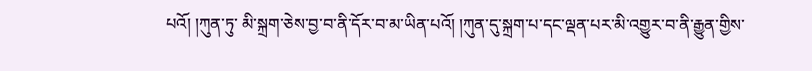པའོ། །ཀུན་ཏུ་ མི་སྐྲག་ཅེས་བྱ་བ་ནི་དོར་བ་མ་ཡིན་པའོ། །ཀུན་དུ་སྐྲག་པ་དང་ལྡན་པར་མི་འགྱུར་བ་ནི་རྒྱུན་གྱིས་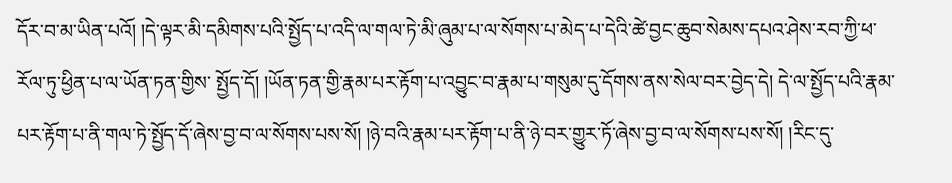དོར་བ་མ་ཡིན་པའོ། །དེ་ལྟར་མི་དམིགས་པའི་སྤྱོད་པ་འདི་ལ་གལ་ཏེ་མི་ཞུམ་པ་ལ་སོགས་པ་མེད་པ་དེའི་ཚེ་བྱང་ཆུབ་སེམས་དཔའ་ཤེས་རབ་ཀྱི་ཕ་རོལ་ཏུ་ཕྱིན་པ་ལ་ཡོན་ཏན་གྱིས་ སྤྱོད་དོ། །ཡོན་ཏན་གྱི་རྣམ་པར་རྟོག་པ་འབྱུང་བ་རྣམ་པ་གསུམ་དུ་དོགས་ནས་སེལ་བར་བྱེད་དེ། དེ་ལ་སྤྱོད་པའི་རྣམ་པར་རྟོག་པ་ནི་གལ་ཏེ་སྤྱོད་དོ་ཞེས་བྱ་བ་ལ་སོགས་པས་སོ། །ཉེ་བའི་རྣམ་པར་རྟོག་པ་ནི་ཉེ་བར་གྱུར་ཏོ་ཞེས་བྱ་བ་ལ་སོགས་པས་སོ། །རིང་དུ་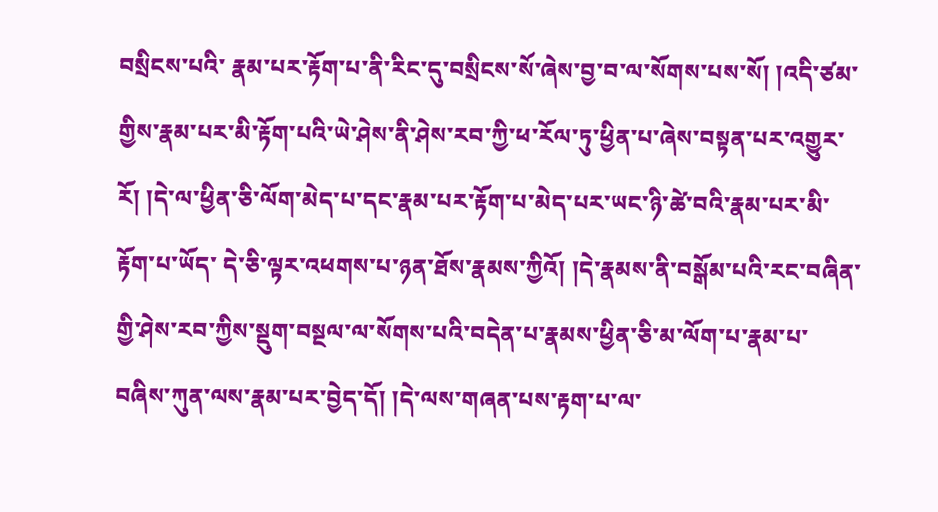བསྲིངས་པའི་ རྣམ་པར་རྟོག་པ་ནི་རིང་དུ་བསྲིངས་སོ་ཞེས་བྱ་བ་ལ་སོགས་པས་སོ། །འདི་ཙམ་གྱིས་རྣམ་པར་མི་རྟོག་པའི་ཡེ་ཤེས་ནི་ཤེས་རབ་ཀྱི་ཕ་རོལ་ཏུ་ཕྱིན་པ་ཞེས་བསྟན་པར་འགྱུར་རོ། །དེ་ལ་ཕྱིན་ཅི་ལོག་མེད་པ་དང་རྣམ་པར་རྟོག་པ་མེད་པར་ཡང་ཉི་ཚེ་བའི་རྣམ་པར་མི་རྟོག་པ་ཡོད་ དེ་ཅི་ལྟར་འཕགས་པ་ཉན་ཐོས་རྣམས་ཀྱིའོ། །དེ་རྣམས་ནི་བསྒོམ་པའི་རང་བཞིན་གྱི་ཤེས་རབ་ཀྱིས་སྡུག་བསྔལ་ལ་སོགས་པའི་བདེན་པ་རྣམས་ཕྱིན་ཅི་མ་ལོག་པ་རྣམ་པ་བཞིས་ཀུན་ལས་རྣམ་པར་བྱེད་དོ། །དེ་ལས་གཞན་པས་རྟག་པ་ལ་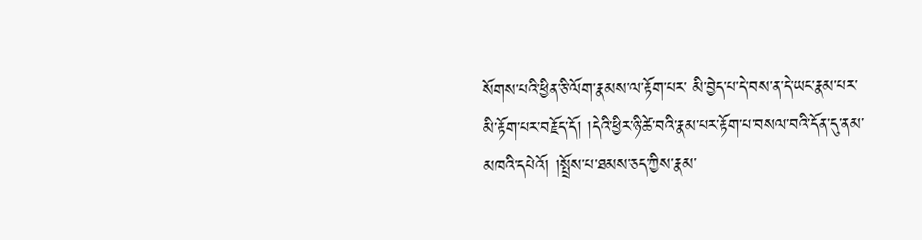སོགས་པའི་ཕྱིན་ཅི་ལོག་རྣམས་ལ་རྟོག་པར་ མི་བྱེད་པ་དེ་བས་ན་དེ་ཡང་རྣམ་པར་མི་རྟོག་པར་བརྗོད་དོ། །དེའི་ཕྱིར་ཉི་ཚེ་བའི་རྣམ་པར་རྟོག་པ་བསལ་བའི་དོན་དུ་ནམ་མཁའི་དཔེའོ། །སྤྲོས་པ་ཐམས་ཅད་ཀྱིས་རྣམ་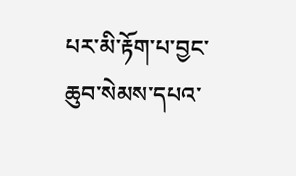པར་མི་རྟོག་པ་བྱང་ཆུབ་སེམས་དཔའ་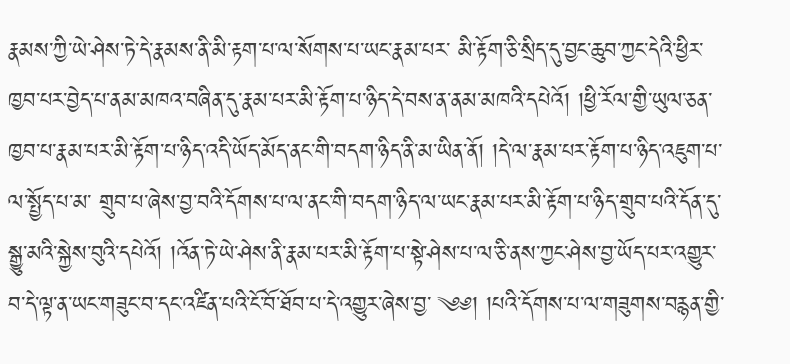རྣམས་ཀྱི་ཡེ་ཤེས་ཏེ་དེ་རྣམས་ནི་མི་རྟག་པ་ལ་སོགས་པ་ཡང་རྣམ་པར་ མི་རྟོག་ཅི་སྲིད་དུ་བྱང་ཆུབ་ཀྱང་དེའི་ཕྱིར་ཁྱབ་པར་བྱེད་པ་ནམ་མཁའ་བཞིན་དུ་རྣམ་པར་མི་རྟོག་པ་ཉིད་དེ་བས་ན་ནམ་མཁའི་དཔེའོ། །ཕྱི་རོལ་གྱི་ཡུལ་ཅན་ཁྱབ་པ་རྣམ་པར་མི་རྟོག་པ་ཉིད་འདི་ཡོད་མོད་ནང་གི་བདག་ཉིད་ནི་མ་ཡིན་ནོ། །དེ་ལ་རྣམ་པར་རྟོག་པ་ཉིད་འཇུག་པ་ལ་སྤྱོད་པ་མ་ གྲུབ་པ་ཞེས་བྱ་བའི་དོགས་པ་ལ་ནང་གི་བདག་ཉིད་ལ་ཡང་རྣམ་པར་མི་རྟོག་པ་ཉིད་གྲུབ་པའི་དོན་དུ་སྒྱུ་མའི་སྐྱེས་བུའི་དཔེའོ། །འོན་ཏེ་ཡེ་ཤེས་ནི་རྣམ་པར་མི་རྟོག་པ་སྟེ་ཤེས་པ་ལ་ཅི་ནས་ཀྱང་ཤེས་བྱ་ཡོད་པར་འགྱུར་བ་དེ་ལྟ་ན་ཡང་གཟུང་བ་དང་འཛིན་པའི་ངོ་བོ་ཐོབ་པ་དེ་འགྱུར་ཞེས་བྱ་ ༄༅། །པའི་དོགས་པ་ལ་གཟུགས་བརྙན་གྱི་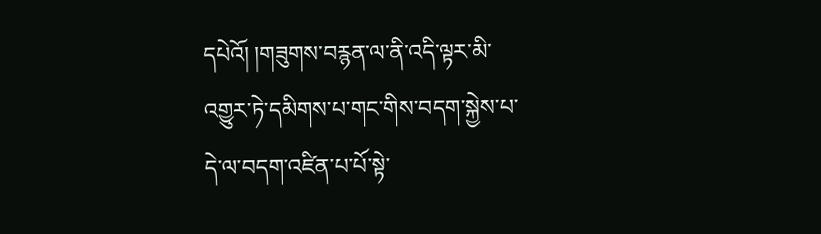དཔེའོ། །གཟུགས་བརྙན་ལ་ནི་འདི་ལྟར་མི་འགྱུར་ཏེ་དམིགས་པ་གང་གིས་བདག་སྐྱེས་པ་དེ་ལ་བདག་འཛིན་པ་པོ་སྟེ་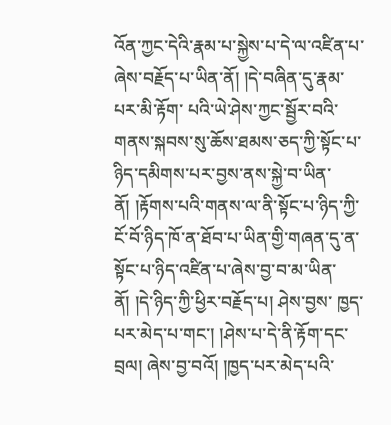འོན་ཀྱང་དེའི་རྣམ་པ་སྐྱེས་པ་དེ་ལ་འཛིན་པ་ཞེས་བརྗོད་པ་ཡིན་ནོ། །དེ་བཞིན་དུ་རྣམ་པར་མི་རྟོག་ པའི་ཡེ་ཤེས་ཀྱང་སྦྱོར་བའི་གནས་སྐབས་སུ་ཆོས་ཐམས་ཅད་ཀྱི་སྟོང་པ་ཉིད་དམིགས་པར་བྱས་ནས་སྐྱེ་བ་ཡིན་ནོ། །རྟོགས་པའི་གནས་ལ་ནི་སྟོང་པ་ཉིད་ཀྱི་ངོ་བོ་ཉིད་ཁོ་ན་ཐོབ་པ་ཡིན་གྱི་གཞན་དུ་ན་སྟོང་པ་ཉིད་འཛིན་པ་ཞེས་བྱ་བ་མ་ཡིན་ནོ། །དེ་ཉིད་ཀྱི་ཕྱིར་བརྗོད་པ། ཤེས་བྱས་ ཁྱད་པར་མེད་པ་གང་། །ཤེས་པ་དེ་ནི་རྟོག་དང་བྲལ། ཞེས་བྱ་བའོ། །ཁྱད་པར་མེད་པའི་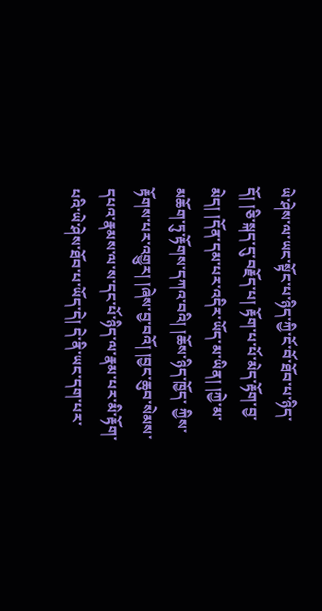ཡེ་ཤེས་ལ་ཡང་སྟོང་པ་ཉིད་ཀྱི་ངོ་བོ་ཐོབ་པ་ཉིད་དོ། །ཅི་སྐད་དུ་བརྗོད་པ། རྟོག་པ་པོ་མེད་རྟོག་བྱ་མེད། །དོན་དམ་པར་འདིར་ཡོད་མ་ཡིན། །ཀྱེ་མ་མཆོག་ཏུ་རྟོགས་དཀའ་བའི། །ཆོས་ཉིད་ཁྱོད་ ཀྱིས་རྟོགས་པར་འགྱུར། །ཞེས་བྱ་བའོ། །བྱང་ཆུབ་སེམས་དཔའ་རྣམས་ལ་ས་དང་པོ་ཉིད་ལ་རྣམ་པར་མི་རྟོག་པའི་ཡེ་ཤེས་ཐོབ་པ་ཡོད་དེ། དེ་ནི་ཡང་དག་པར་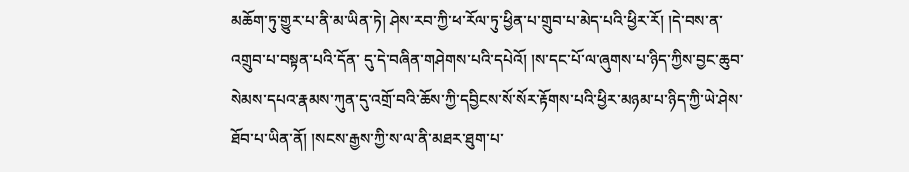མཆོག་ཏུ་གྱུར་པ་ནི་མ་ཡིན་ཏེ། ཤེས་རབ་ཀྱི་ཕ་རོལ་ཏུ་ཕྱིན་པ་གྲུབ་པ་མེད་པའི་ཕྱིར་རོ། །དེ་བས་ན་འགྲུབ་པ་བསྟན་པའི་དོན་ དུ་དེ་བཞིན་གཤེགས་པའི་དཔེའོ། །ས་དང་པོ་ལ་ཞུགས་པ་ཉིད་ཀྱིས་བྱང་ཆུབ་སེམས་དཔའ་རྣམས་ཀུན་དུ་འགྲོ་བའི་ཆོས་ཀྱི་དབྱིངས་སོ་སོར་རྟོགས་པའི་ཕྱིར་མཉམ་པ་ཉིད་ཀྱི་ཡེ་ཤེས་ཐོབ་པ་ཡིན་ནོ། །སངས་རྒྱས་ཀྱི་ས་ལ་ནི་མཐར་ཐུག་པ་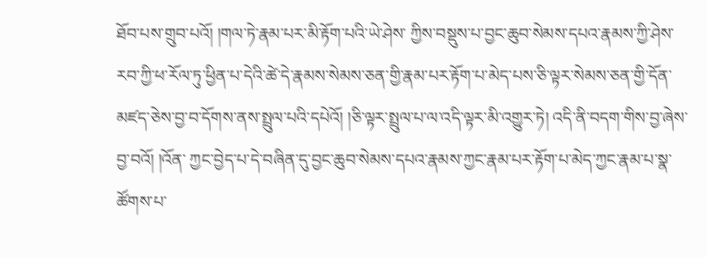ཐོབ་པས་གྲུབ་པའོ། །གལ་ཏེ་རྣམ་པར་མི་རྟོག་པའི་ཡེ་ཤེས་ ཀྱིས་བསྡུས་པ་བྱང་ཆུབ་སེམས་དཔའ་རྣམས་ཀྱི་ཤེས་རབ་ཀྱི་ཕ་རོལ་ཏུ་ཕྱིན་པ་དེའི་ཚེ་དེ་རྣམས་སེམས་ཅན་གྱི་རྣམ་པར་རྟོག་པ་མེད་པས་ཅི་ལྟར་སེམས་ཅན་གྱི་དོན་མཛད་ཅེས་བྱ་བ་དོགས་ནས་སྤྲུལ་པའི་དཔེའོ། །ཅི་ལྟར་སྤྲུལ་པ་ལ་འདི་ལྟར་མི་འགྱུར་ཏེ། འདི་ནི་བདག་གིས་བྱ་ཞེས་བྱ་བའོ། །འོན་ ཀྱང་བྱེད་པ་དེ་བཞིན་དུ་བྱང་ཆུབ་སེམས་དཔའ་རྣམས་ཀྱང་རྣམ་པར་རྟོག་པ་མེད་ཀྱང་རྣམ་པ་སྣ་ཚོགས་པ་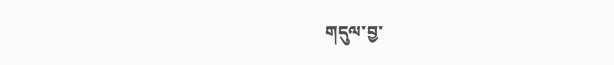གདུལ་བྱ་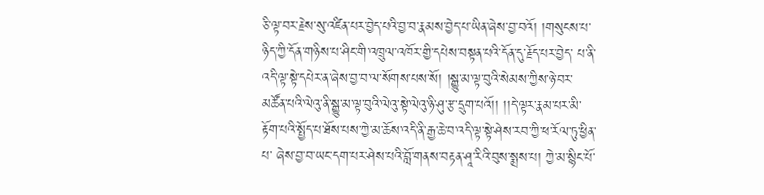ཅི་ལྟ་བར་རྗེས་སུ་འཛིན་པར་བྱེད་པའི་བྱ་བ་རྣམས་བྱེད་པ་ཡིན་ཞེས་བྱ་བའོ། །གསུངས་པ་ཉིད་ཀྱི་དོན་གཉིས་པ་ཤིང་གི་འཁྲུལ་འཁོར་གྱི་དཔེས་བསྟན་པའི་དོན་དུ་རྗོད་པར་བྱེད་ པ་ནི་འདི་ལྟ་སྟེ་དཔེར་ན་ཞེས་བྱ་བ་ལ་སོགས་པས་སོ། །སྒྱུ་མ་ལྟ་བུའི་སེམས་ཀྱིས་ཉེ་བར་མཚོན་པའི་ལེའུ་ནི་སྒྱུ་མ་ལྟ་བུའི་ལེའུ་སྟེ་ལེའུ་ཉི་ཤུ་རྩ་དྲུག་པའོ།། །།དེ་ལྟར་རྣམ་པར་མི་རྟོག་པའི་སྤྱོད་པ་ཐོས་པས་ཀྱེ་མ་ཆོས་འདི་ནི་རྒྱ་ཆེ་བ་འདི་ལྟ་སྟེ་ཤེས་རབ་ཀྱི་ཕ་རོལ་ཏུ་ཕྱིན་པ་ ཞེས་བྱ་བ་ཡང་དག་པར་ཤེས་པའི་བློ་གནས་བརྟན་ཤཱ་རིའི་བུས་སྨྲས་པ། ཀྱེ་མ་སྙིང་པོ་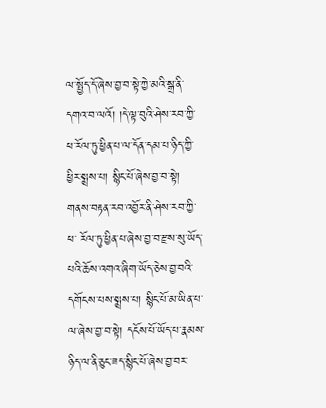ལ་སྤྱོད་དོ་ཞེས་བྱ་བ་སྟེ་ཀྱེ་མའི་སྒྲ་ནི་དགའ་བ་ལའོ། །དེ་ལྟ་བུའི་ཤེས་རབ་ཀྱི་ཕ་རོལ་ཏུ་ཕྱིན་པ་ལ་དོན་དམ་པ་ཉིད་ཀྱི་ཕྱིར་སྨྲས་པ། སྙིང་པོ་ཞེས་བྱ་བ་སྟེ། གནས་བརྟན་རབ་འབྱོར་ནི་ཤེས་རབ་ཀྱི་ཕ་ རོལ་ཏུ་ཕྱིན་པ་ཞེས་བྱ་བ་རྫས་སུ་ཡོད་པའི་ཆོས་འགའ་ཞིག་ཡོད་ཅེས་བྱ་བའི་དགོངས་པས་སྨྲས་པ། སྙིང་པོ་མ་ཡིན་པ་ལ་ཞེས་བྱ་བ་སྟེ། དངོས་པོ་ཡོད་པ་རྣམས་ཉིད་ལ་ནི་ཅུང་ཟད་སྙིང་པོ་ཞེས་བྱ་བར་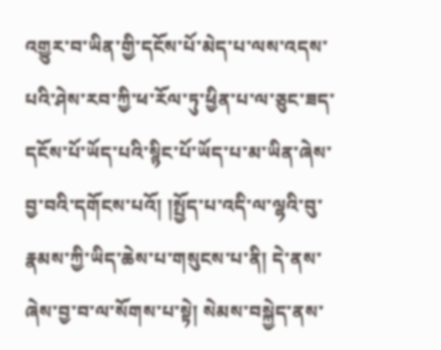འགྱུར་བ་ཡིན་གྱི་དངོས་པོ་མེད་པ་ལས་འདས་པའི་ཤེས་རབ་ཀྱི་ཕ་རོལ་ཏུ་ཕྱིན་པ་ལ་ཅུང་ཟད་ དངོས་པོ་ཡོད་པའི་སྙིང་པོ་ཡོད་པ་མ་ཡིན་ཞེས་བྱ་བའི་དགོངས་པའོ། །སྤྱོད་པ་འདི་ལ་ལྷའི་བུ་རྣམས་ཀྱི་ཡིད་ཆེས་པ་གསུངས་པ་ནི། དེ་ནས་ཞེས་བྱ་བ་ལ་སོགས་པ་སྟེ། སེམས་བསྐྱེད་ནས་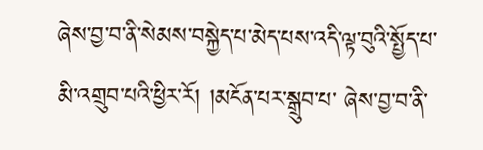ཞེས་བྱ་བ་ནི་སེམས་བསྐྱེད་པ་མེད་པས་འདི་ལྟ་བུའི་སྤྱོད་པ་མི་འགྲུབ་པའི་ཕྱིར་རོ། །མངོན་པར་སྒྲུབ་པ་ ཞེས་བྱ་བ་ནི་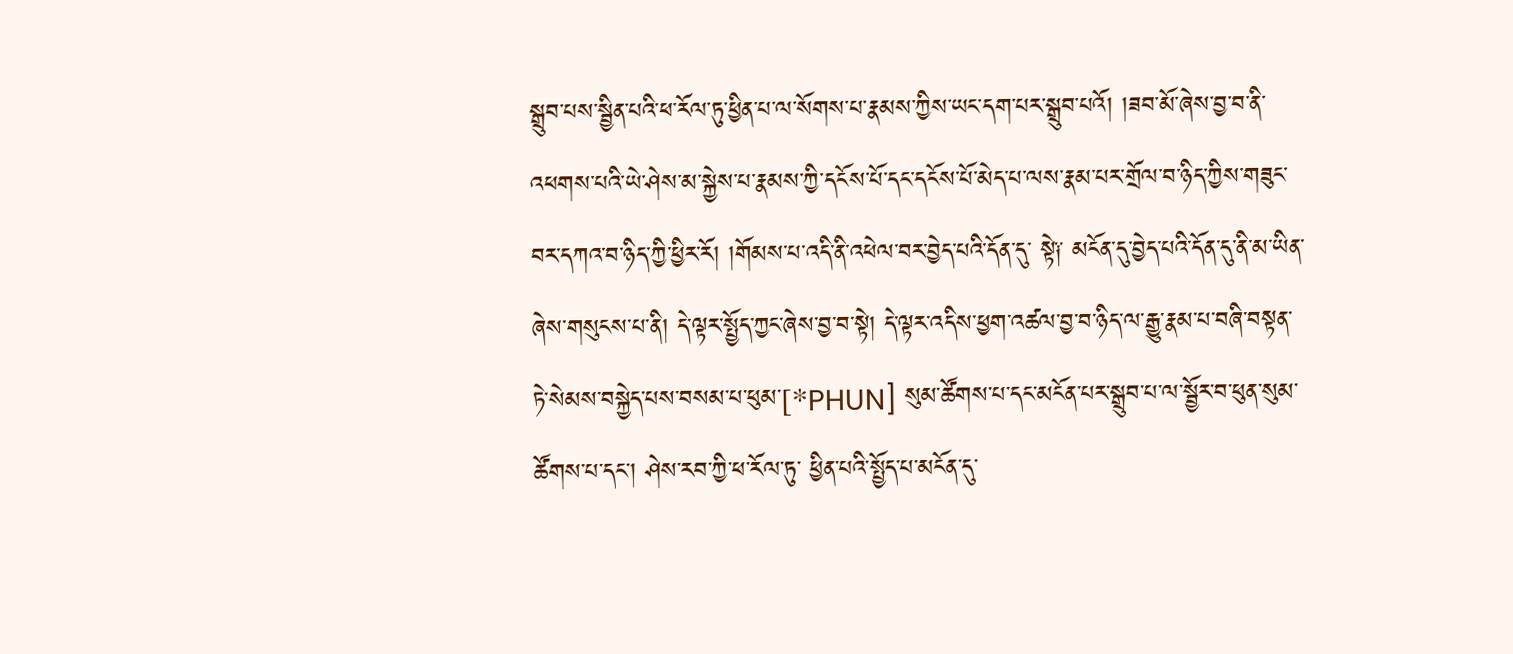སྒྲུབ་པས་སྦྱིན་པའི་ཕ་རོལ་ཏུ་ཕྱིན་པ་ལ་སོགས་པ་རྣམས་ཀྱིས་ཡང་དག་པར་སྒྲུབ་པའོ། །ཟབ་མོ་ཞེས་བྱ་བ་ནི་འཕགས་པའི་ཡེ་ཤེས་མ་སྐྱེས་པ་རྣམས་ཀྱི་དངོས་པོ་དང་དངོས་པོ་མེད་པ་ལས་རྣམ་པར་གྲོལ་བ་ཉིད་ཀྱིས་གཟུང་བར་དཀའ་བ་ཉིད་ཀྱི་ཕྱིར་རོ། །གོམས་པ་འདི་ནི་འཕེལ་བར་བྱེད་པའི་དོན་དུ་ སྟེ༑ མངོན་དུ་བྱེད་པའི་དོན་དུ་ནི་མ་ཡིན་ཞེས་གསུངས་པ་ནི། དེ་ལྟར་སྤྱོད་ཀྱང་ཞེས་བྱ་བ་སྟེ། དེ་ལྟར་འདིས་ཕྱག་འཚལ་བྱ་བ་ཉིད་ལ་རྒྱུ་རྣམ་པ་བཞི་བསྟན་ཏེ་སེམས་བསྐྱེད་པས་བསམ་པ་ཕུམ་[*PHUN] སུམ་ཚོགས་པ་དང་མངོན་པར་སྒྲུབ་པ་ལ་སྦྱོར་བ་ཕུན་སུམ་ཚོགས་པ་དང་། ཤེས་རབ་ཀྱི་ཕ་རོལ་ཏུ་ ཕྱིན་པའི་སྤྱོད་པ་མངོན་དུ་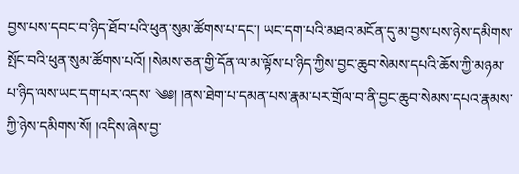བྱས་པས་དབང་བ་ཉིད་ཐོབ་པའི་ཕུན་སུམ་ཚོགས་པ་དང་། ཡང་དག་པའི་མཐའ་མངོན་དུ་མ་བྱས་པས་ཉེས་དམིགས་སྤོང་བའི་ཕུན་སུམ་ཚོགས་པའོ། །སེམས་ཅན་གྱི་དོན་ལ་མ་ལྟོས་པ་ཉིད་ཀྱིས་བྱང་ཆུབ་སེམས་དཔའི་ཆོས་ཀྱི་མཉམ་པ་ཉིད་ལས་ཡང་དག་པར་འདས་ ༄༅། །ནས་ཐེག་པ་དམན་པས་རྣམ་པར་གྲོལ་བ་ནི་བྱང་ཆུབ་སེམས་དཔའ་རྣམས་ཀྱི་ཉེས་དམིགས་སོ། །འདིས་ཞེས་བྱ་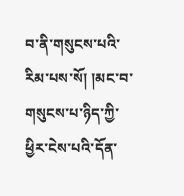བ་ནི་གསུངས་པའི་རིམ་པས་སོ། །མང་བ་གསུངས་པ་ཉིད་ཀྱི་ཕྱིར་ངེས་པའི་དོན་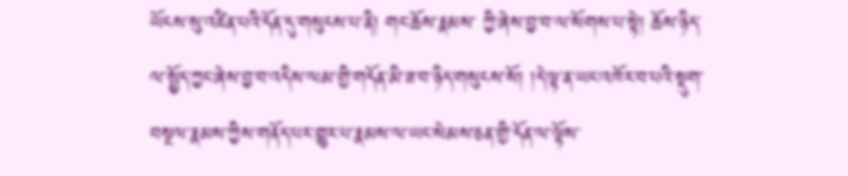ཡོངས་སུ་འཛིན་པའི་དོན་དུ་གསུངས་པ་ནི། གང་ཆོས་རྣམས་ ཀྱི་ཞེས་བྱ་བ་ལ་སོགས་པ་སྟེ། ཆོས་ཉིད་ལ་སྤྱོད་ཀྱང་ཞེས་བྱ་བ་འདིས་ལམ་གྱི་གདོན་མི་ཟ་བ་ཉིད་གསུངས་སོ། །དེ་ལྟ་ན་ཡང་འཁོར་བ་པའི་སྡུག་བསྔལ་རྣམས་ཀྱིས་གནོད་པར་གྱུར་པ་རྣམས་ལ་ཡང་སེམས་ཅན་གྱི་དོན་ལ་ལྟོས་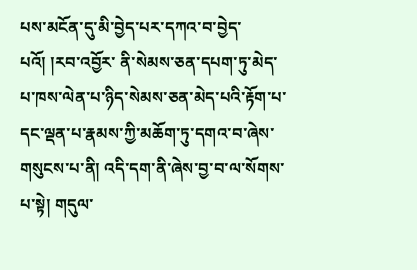པས་མངོན་དུ་མི་བྱེད་པར་དཀའ་བ་བྱེད་པའོ། །རབ་འབྱོར་ ནི་སེམས་ཅན་དཔག་ཏུ་མེད་པ་ཁས་ལེན་པ་ཉིད་སེམས་ཅན་མེད་པའི་རྟོག་པ་དང་ལྡན་པ་རྣམས་ཀྱི་མཆོག་ཏུ་དགའ་བ་ཞེས་གསུངས་པ་ནི། འདི་དག་ནི་ཞེས་བྱ་བ་ལ་སོགས་པ་སྟེ། གདུལ་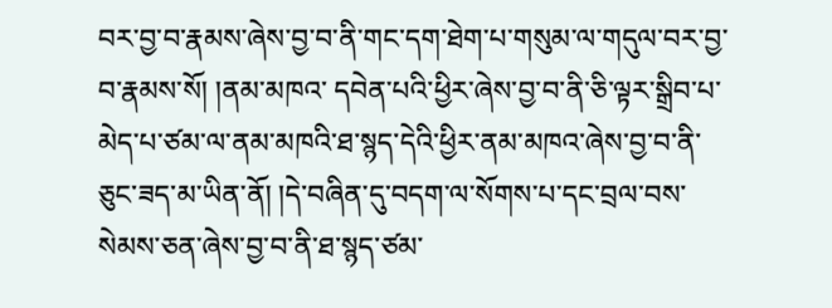བར་བྱ་བ་རྣམས་ཞེས་བྱ་བ་ནི་གང་དག་ཐེག་པ་གསུམ་ལ་གདུལ་བར་བྱ་བ་རྣམས་སོ། །ནམ་མཁའ་ དབེན་པའི་ཕྱིར་ཞེས་བྱ་བ་ནི་ཅི་ལྟར་སྒྲིབ་པ་མེད་པ་ཙམ་ལ་ནམ་མཁའི་ཐ་སྙད་དེའི་ཕྱིར་ནམ་མཁའ་ཞེས་བྱ་བ་ནི་ཅུང་ཟད་མ་ཡིན་ནོ། །དེ་བཞིན་དུ་བདག་ལ་སོགས་པ་དང་བྲལ་བས་སེམས་ཅན་ཞེས་བྱ་བ་ནི་ཐ་སྙད་ཙམ་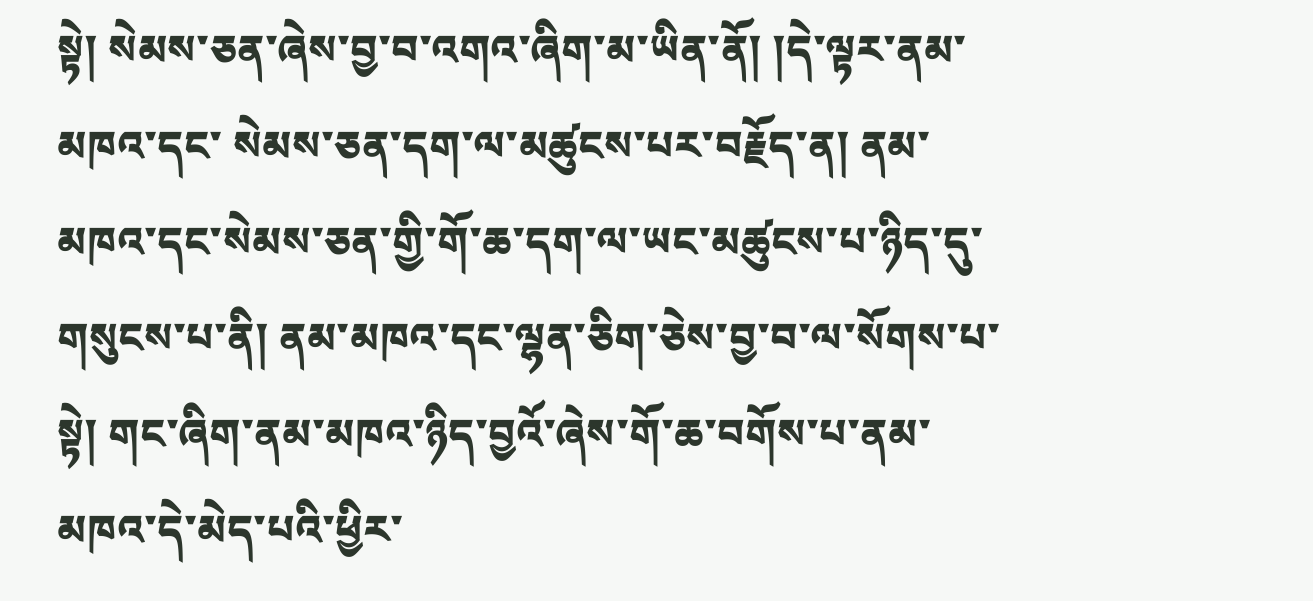སྟེ། སེམས་ཅན་ཞེས་བྱ་བ་འགའ་ཞིག་མ་ཡིན་ནོ། །དེ་ལྟར་ནམ་མཁའ་དང་ སེམས་ཅན་དག་ལ་མཚུངས་པར་བརྗོད་ན། ནམ་མཁའ་དང་སེམས་ཅན་གྱི་གོ་ཆ་དག་ལ་ཡང་མཚུངས་པ་ཉིད་དུ་གསུངས་པ་ནི། ནམ་མཁའ་དང་ལྷན་ཅིག་ཅེས་བྱ་བ་ལ་སོགས་པ་སྟེ། གང་ཞིག་ནམ་མཁའ་ཉིད་བྱའོ་ཞེས་གོ་ཆ་བགོས་པ་ནམ་མཁའ་དེ་མེད་པའི་ཕྱིར་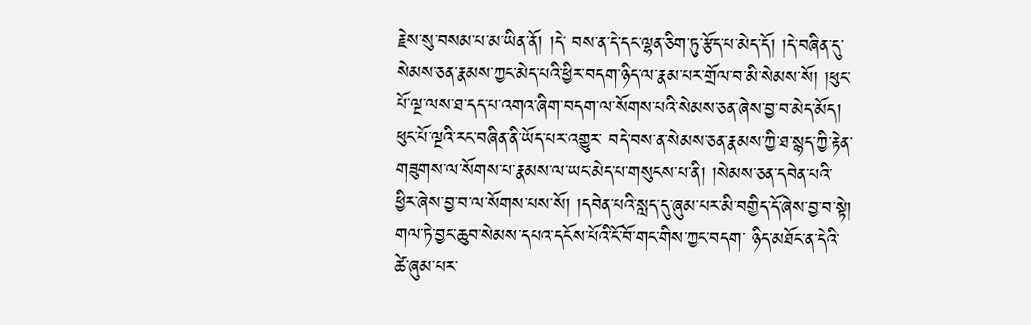རྗེས་སུ་བསམ་པ་མ་ཡིན་ནོ། །དེ་ བས་ན་དེ་དང་ལྷན་ཅིག་ཏུ་རྩོད་པ་མེད་དོ། །དེ་བཞིན་དུ་སེམས་ཅན་རྣམས་ཀྱང་མེད་པའི་ཕྱིར་བདག་ཉིད་ལ་རྣམ་པར་གྲོལ་བ་མི་སེམས་སོ། །ཕུང་པོ་ལྔ་ལས་ཐ་དད་པ་འགའ་ཞིག་བདག་ལ་སོགས་པའི་སེམས་ཅན་ཞེས་བྱ་བ་མེད་མོད། ཕུང་པོ་ལྔའི་རང་བཞིན་ནི་ཡོད་པར་འགྱུར་ བདེ་བས་ན་སེམས་ཅན་རྣམས་ཀྱི་ཐ་སྙད་ཀྱི་རྟེན་གཟུགས་ལ་སོགས་པ་རྣམས་ལ་ཡང་མེད་པ་གསུངས་པ་ནི། །སེམས་ཅན་དབེན་པའི་ཕྱིར་ཞེས་བྱ་བ་ལ་སོགས་པས་སོ། །དབེན་པའི་སླད་དུ་ཞུམ་པར་མི་བགྱིད་དོ་ཞེས་བྱ་བ་སྟེ། གལ་ཏེ་བྱང་ཆུབ་སེམས་དཔའ་དངོས་པོའི་ངོ་བོ་གང་གིས་ཀྱང་བདག་ ཉིད་མཐོང་ན་དེའི་ཚེ་ཞུམ་པར་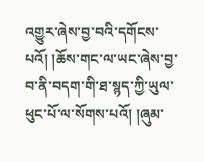འགྱུར་ཞེས་བྱ་བའི་དགོངས་པའོ། །ཆོས་གང་ལ་ཡང་ཞེས་བྱ་བ་ནི་བདག་གི་ཐ་སྙད་ཀྱི་ཡུལ་ཕུང་པོ་ལ་སོགས་པའོ། །ཞུམ་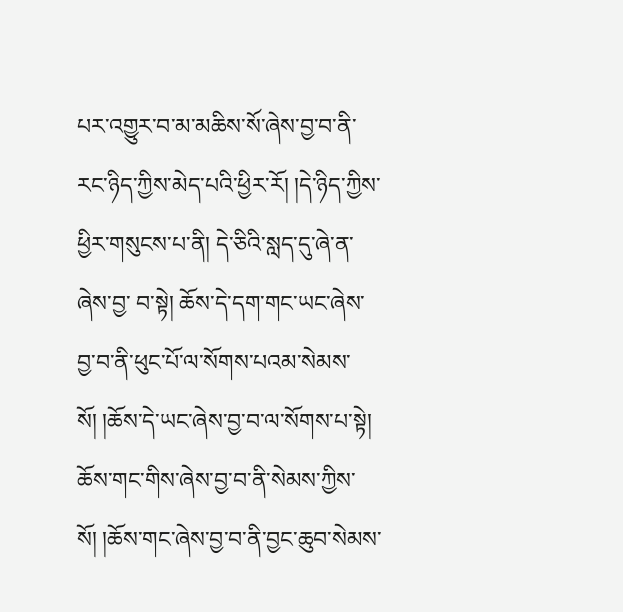པར་འགྱུར་བ་མ་མཆིས་སོ་ཞེས་བྱ་བ་ནི་རང་ཉིད་ཀྱིས་མེད་པའི་ཕྱིར་རོ། །དེ་ཉིད་ཀྱིས་ཕྱིར་གསུངས་པ་ནི། དེ་ཅིའི་སླད་དུ་ཞེ་ན་ཞེས་བྱ་ བ་སྟེ། ཆོས་དེ་དག་གང་ཡང་ཞེས་བྱ་བ་ནི་ཕུང་པོ་ལ་སོགས་པའམ་སེམས་སོ། །ཆོས་དེ་ཡང་ཞེས་བྱ་བ་ལ་སོགས་པ་སྟེ། ཆོས་གང་གིས་ཞེས་བྱ་བ་ནི་སེམས་ཀྱིས་སོ། །ཆོས་གང་ཞེས་བྱ་བ་ནི་བྱང་ཆུབ་སེམས་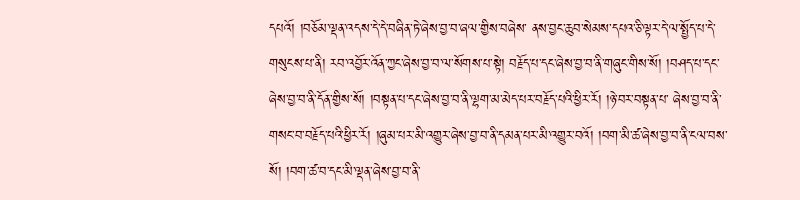དཔའོ། །བཅོམ་ལྡན་འདས་དེ་དེ་བཞིན་ཏེ་ཞེས་བྱ་བ་ཞལ་གྱིས་བཞེས་ ནས་བྱང་ཆུབ་སེམས་དཔའ་ཅི་ལྟར་དེ་ལ་སྤྱོད་པ་དེ་གསུངས་པ་ནི། རབ་འབྱོར་འོན་ཀྱང་ཞེས་བྱ་བ་ལ་སོགས་པ་སྟེ། བརྗོད་པ་དང་ཞེས་བྱ་བ་ནི་གཞུང་གིས་སོ། །བཤད་པ་དང་ཞེས་བྱ་བ་ནི་དོན་གྱིས་སོ། །བསྟན་པ་དང་ཞེས་བྱ་བ་ནི་ལྷག་མ་མེད་པར་བརྗོད་པའི་ཕྱིར་རོ། །ཉེ་བར་བསྟན་པ་ ཞེས་བྱ་བ་ནི་གསང་བ་བརྗོད་པའི་ཕྱིར་རོ། །ཞུམ་པར་མི་འགྱུར་ཞེས་བྱ་བ་ནི་དམན་པར་མི་འགྱུར་བའོ། །བག་མི་ཚ་ཞེས་བྱ་བ་ནི་ངལ་བས་སོ། །བག་ཚ་བ་དང་མི་ལྡན་ཞེས་བྱ་བ་ནི་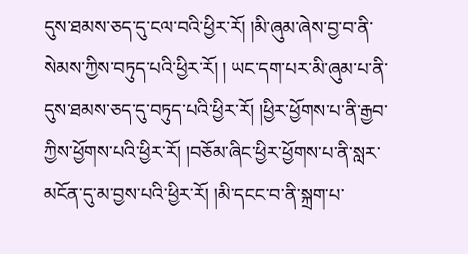དུས་ཐམས་ཅད་དུ་ངལ་བའི་ཕྱིར་རོ། །མི་ཞུམ་ཞེས་བྱ་བ་ནི་སེམས་ཀྱིས་བཏུད་པའི་ཕྱིར་རོ། ། ཡང་དག་པར་མི་ཞུམ་པ་ནི་དུས་ཐམས་ཅད་དུ་བཏུད་པའི་ཕྱིར་རོ། །ཕྱིར་ཕྱོགས་པ་ནི་རྒྱབ་ཀྱིས་ཕྱོགས་པའི་ཕྱིར་རོ། །བཅོམ་ཞིང་ཕྱིར་ཕྱོགས་པ་ནི་སླར་མངོན་དུ་མ་བྱས་པའི་ཕྱིར་རོ། །མི་དངང་བ་ནི་སྐྲག་པ་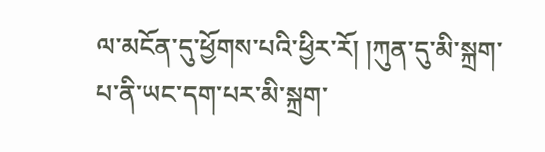ལ་མངོན་དུ་ཕྱོགས་པའི་ཕྱིར་རོ། །ཀུན་དུ་མི་སྐྲག་པ་ནི་ཡང་དག་པར་མི་སྐྲག་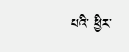པའི་ ཕྱིར་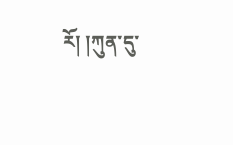རོ། །ཀུན་དུ་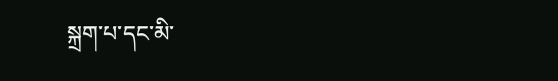སྐྲག་པ་དང་མི་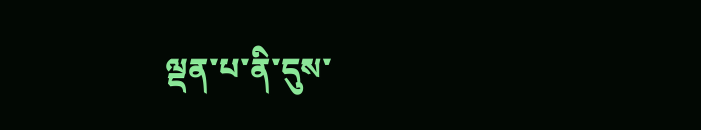ལྡན་པ་ནི་དུས་